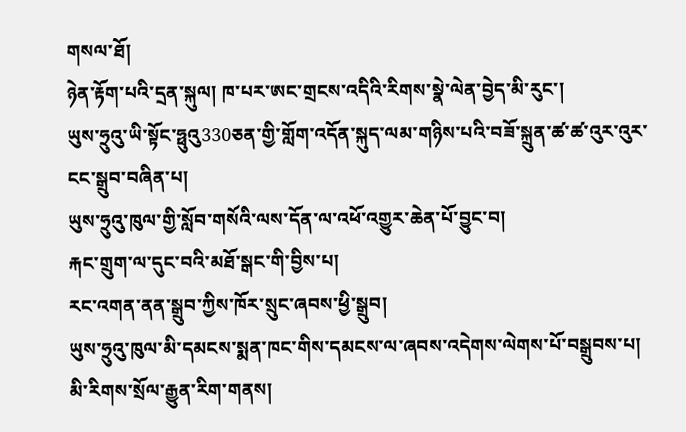གསལ་ཐོ།
ཉེན་རྟོག་པའི་དྲན་སྐུལ། ཁ་པར་ཨང་གྲངས་འདིའི་རིགས་སྣེ་ལེན་བྱེད་མི་རུང་།
ཡུས་ཧྲུའུ་ཡི་སྟོང་ཧྥུའུ330ཅན་གྱི་གློག་འདོན་སྐུད་ལམ་གཉིས་པའི་བཟོ་སྐྲུན་ཚ་ཚ་འུར་འུར་ངང་སྒྲུབ་བཞིན་པ།
ཡུས་ཧྲུའུ་ཁུལ་གྱི་སློབ་གསོའི་ལས་དོན་ལ་འཕོ་འགྱུར་ཆེན་པོ་བྱུང་བ།
རྐང་གྲུག་ལ་དུང་བའི་མཐོ་སྒང་གི་བྱིས་པ།
རང་འགན་ནན་སྒྲུབ་ཀྱིས་ཁོར་སྲུང་ཞབས་ཕྱི་སྒྲུབ།
ཡུས་ཧྲུའུ་ཁུལ་མི་དམངས་སྨན་ཁང་གིས་དམངས་ལ་ཞབས་འདེགས་ལེགས་པོ་བསྒྲུབས་པ།
མི་རིགས་སྲོལ་རྒྱུན་རིག་གནས།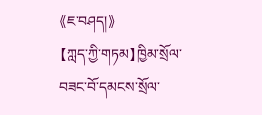《ཇ་བཤད།》
【ཀླད་ཀྱི་གཏམ】ཁྱིམ་སྲོལ་བཟང་བོ་དམངས་སྲོལ་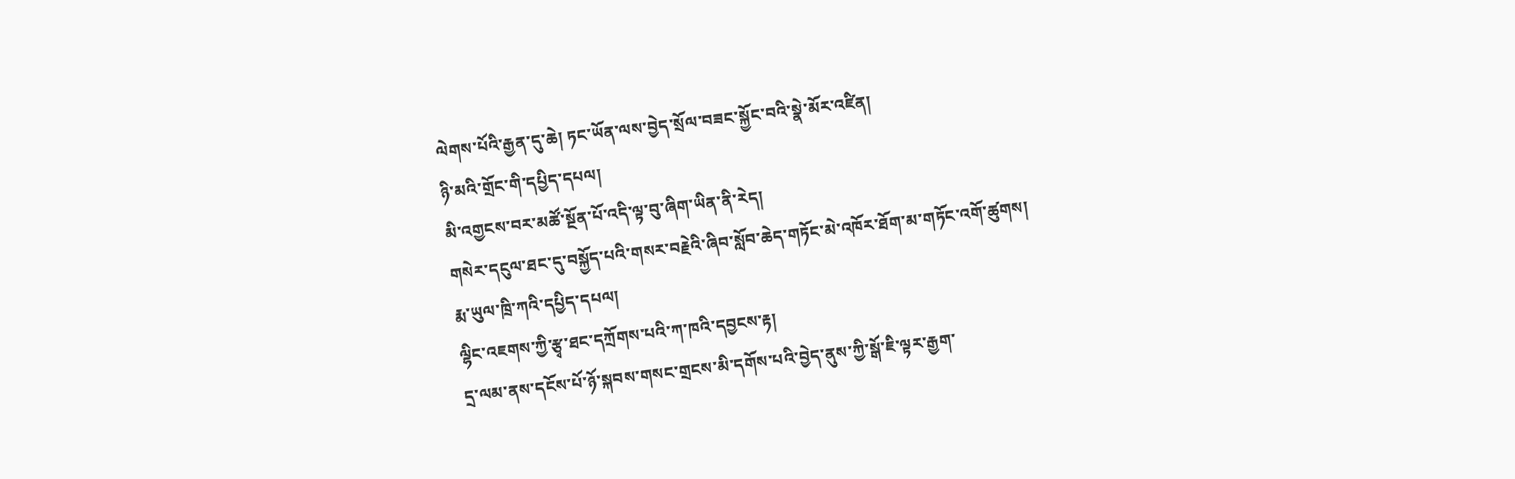ལེགས་པོའི་རྒྱན་དུ་ཆེ། ཏང་ཡོན་ལས་བྱེད་སྲོལ་བཟང་སྐྱོང་བའི་སྣེ་མོར་འཛིན།
ཉི་མའི་གྲོང་གི་དཔྱིད་དཔལ།
མི་འགྱངས་བར་མཚོ་སྔོན་པོ་འདི་ལྟ་བུ་ཞིག་ཡིན་ནི་རེད།
གསེར་དངུལ་ཐང་དུ་བསྐྱོད་པའི་གསར་བརྗེའི་ཞིབ་སློབ་ཆེད་གཏོང་མེ་འཁོར་ཐོག་མ་གཏོང་འགོ་ཚུགས།
རྨ་ཡུལ་ཁྲི་ཀའི་དཔྱིད་དཔལ།
ལྷིང་འཇགས་ཀྱི་རྩྭ་ཐང་དཀྲོགས་པའི་ཀ་ཁའི་དབྱངས་རྟ།
དྲ་ལམ་ནས་དངོས་པོ་ཉོ་སྐབས་གསང་གྲངས་མི་དགོས་པའི་བྱེད་ནུས་ཀྱི་སྒོ་ཇི་ལྟར་རྒྱག་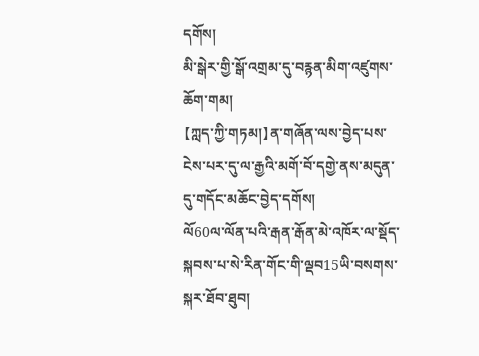དགོས།
མི་སྒེར་གྱི་སྒོ་འགྲམ་དུ་བརྙན་མིག་འཛུགས་ཆོག་གམ།
【ཀླད་ཀྱི་གཏམ།】ན་གཞོན་ལས་བྱེད་པས་ངེས་པར་དུ་ལ་རྒྱའི་མགོ་བོ་དགྱེ་ནས་མདུན་དུ་གདོང་མཆོང་བྱེད་དགོས།
ལོ60ལ་ལོན་པའི་རྒན་རྒོན་མེ་འཁོར་ལ་སྡོད་སྐབས་པ་སེ་རིན་གོང་གི་ལྡབ15ཡི་བསགས་སྐར་ཐོབ་ཐུབ།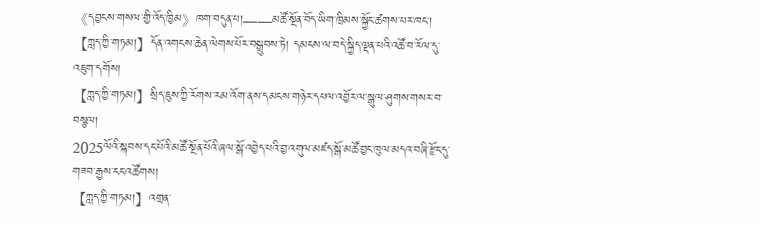《དབྱངས་གསལ་གྱི་འོད་ཁྱིམ》ཁག་བདུན་པ།——མཚོ་སྔོན་བོད་ཡིག་ཁྲིམས་སྐྱོང་ཚགས་པར་ཁང་།
【ཀླད་ཀྱི་གཏམ།】དོན་འགངས་ཆེན་ལེགས་པོར་བསྒྲུབས་ཏེ། དམངས་ལ་བདེ་སྐྱིད་ལྡན་པའི་འཚོ་བ་རོལ་དུ་འཇུག་དགོས།
【ཀླད་ཀྱི་གཏམ།】སྲིད་ཇུས་ཀྱི་རོགས་རམ་འོག་ནས་དམངས་གཉེར་དཔལ་འབྱོར་ལ་སྒུལ་ཤུགས་གསར་བ་བསྩལ།
2025ལོའི་སྐབས་དང་པོའི་མཚོ་སྔོན་པོའི་ཞལ་སྒོ་འབྱེད་པའི་བྱ་འགུལ་མཛད་སྒོ་མཚོ་བྱང་ཁུལ་མདའ་བཞི་རྫོང་དུ་གཟབ་རྒྱས་ངང་འཚོགས།
【ཀླད་ཀྱི་གཏམ།】འགྲན་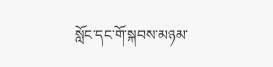སློང་དང་གོ་སྐབས་མཉམ་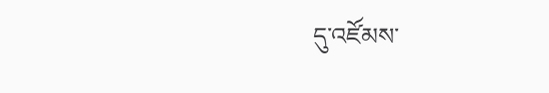དུ་འཛོམས་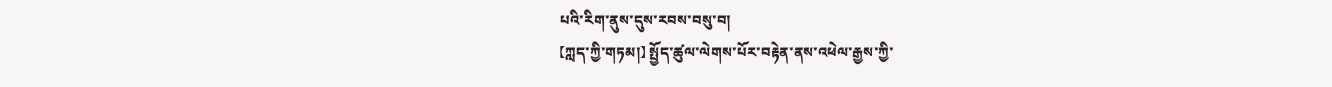པའི་རིག་ནུས་དུས་རབས་བསུ་བ།
【ཀླད་ཀྱི་གཏམ།】 སྤྱོད་ཚུལ་ལེགས་པོར་བརྟེན་ནས་འཕེལ་རྒྱས་ཀྱི་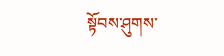སྟོབས་ཤུགས་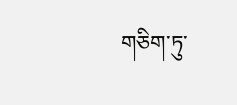གཅིག་ཏུ་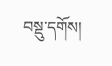བསྡུ་དགོས།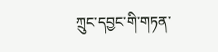ཀྲུང་དབྱང་གི་གཏན་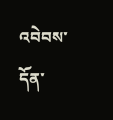འབེབས་དོན་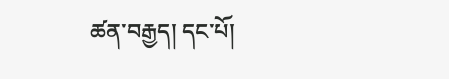ཚན་བརྒྱད། དང་པོ།